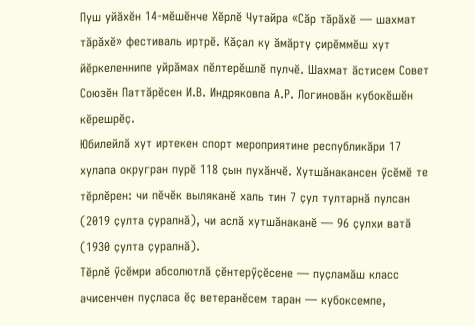Пуш уйӑхӗн 14-мӗшӗнче Хӗрлӗ Чутайра «Сӑр тӑрӑхӗ — шахмат тӑрӑхӗ» фестиваль иртрӗ. Кӑҫал ку ӑмӑрту ҫирӗммӗш хут йӗркеленнипе уйрӑмах пӗлтерӗшлӗ пулчӗ. Шахмат ӑстисем Совет Союзӗн Паттӑрӗсен И.В. Индряковпа А.Р. Логиновӑн кубокӗшӗн кӗрешрӗҫ.
Юбилейлӑ хут иртекен спорт мероприятине республикӑри 17 хулапа округран пурӗ 118 ҫын пухӑнчӗ. Хутшӑнакансен ӳсӗмӗ те тӗрлӗрен: чи пӗчӗк выляканӗ халь тин 7 ҫул тултарнӑ пулсан (2019 ҫулта ҫуралнӑ), чи аслӑ хутшӑнаканӗ — 96 ҫулхи ватӑ (1930 ҫулта ҫуралнӑ).
Тӗрлӗ ӳсӗмри абсолютлӑ ҫӗнтерӳҫӗсене — пуҫламӑш класс ачисенчен пуҫласа ӗҫ ветеранӗсем таран — кубоксемпе,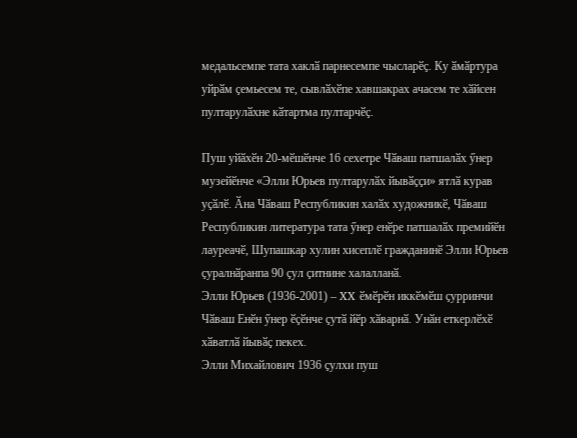медальсемпе тата хаклӑ парнесемпе чысларӗҫ. Ку ӑмӑртура уйрӑм ҫемьесем те, сывлӑхӗпе хавшакрах ачасем те хӑйсен пултарулӑхне кӑтартма пултарчӗҫ.

Пуш уйӑхӗн 20-мӗшӗнче 16 сехетре Чӑваш патшалӑх ӳнер музейӗнче «Элли Юрьев пултарулӑх йывӑҫҫи» ятлӑ курав уҫӑлӗ. Ӑна Чӑваш Республикин халӑх художникӗ, Чӑваш Республикин литература тата ӳнер енӗре патшалӑх премийӗн лауреачӗ, Шупашкар хулин хисеплӗ гражданинӗ Элли Юрьев ҫуралнӑранпа 90 ҫул ҫитнине халалланӑ.
Элли Юрьев (1936-2001) – XX ӗмӗрӗн иккӗмӗш ҫурринчи Чӑваш Енӗн ӳнер ӗҫӗнче ҫутӑ йӗр хӑварнӑ. Унӑн еткерлӗхӗ хӑватлӑ йывӑҫ пекех.
Элли Михайлович 1936 ҫулхи пуш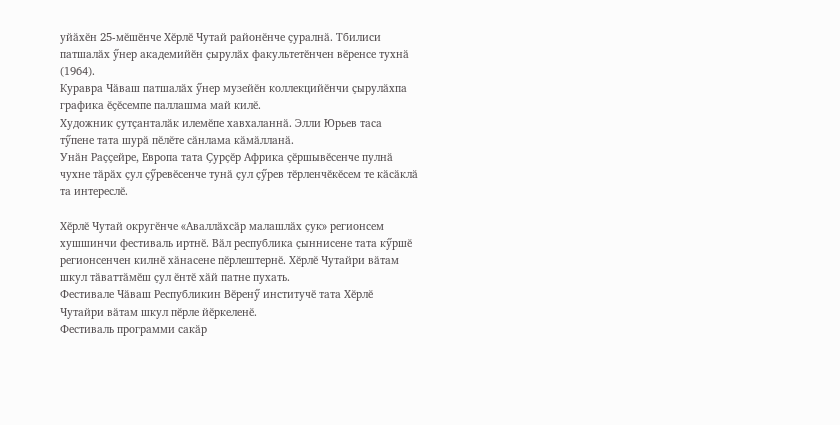уйӑхӗн 25-мӗшӗнче Хӗрлӗ Чутай районӗнче ҫуралнӑ. Тбилиси патшалӑх ӳнер академийӗн ҫырулӑх факультетӗнчен вӗренсе тухнӑ (1964).
Куравра Чӑваш патшалӑх ӳнер музейӗн коллекцийӗнчи ҫырулӑхпа графика ӗҫӗсемпе паллашма май килӗ.
Художник ҫутҫанталӑк илемӗпе хавхаланнӑ. Элли Юрьев таса тӳпене тата шурӑ пӗлӗте сӑнлама кӑмӑлланӑ.
Унӑн Раҫҫейре, Европа тата Ҫурҫӗр Африка ҫӗршывӗсенче пулнӑ чухне тӑрӑх ҫул ҫӳревӗсенче тунӑ ҫул ҫӳрев тӗрленчӗкӗсем те кӑсӑклӑ та интереслӗ.

Хӗрлӗ Чутай округӗнче «Аваллӑхсӑр малашлӑх ҫук» регионсем хушшинчи фестиваль иртнӗ. Вӑл республика ҫыннисене тата кӳршӗ регионсенчен килнӗ хӑнасене пӗрлештернӗ. Хӗрлӗ Чутайри вӑтам шкул тӑваттӑмӗш ҫул ӗнтӗ хӑй патне пухать.
Фестивале Чӑваш Республикин Вӗренӳ институчӗ тата Хӗрлӗ Чутайри вӑтам шкул пӗрле йӗркеленӗ.
Фестиваль программи сакӑр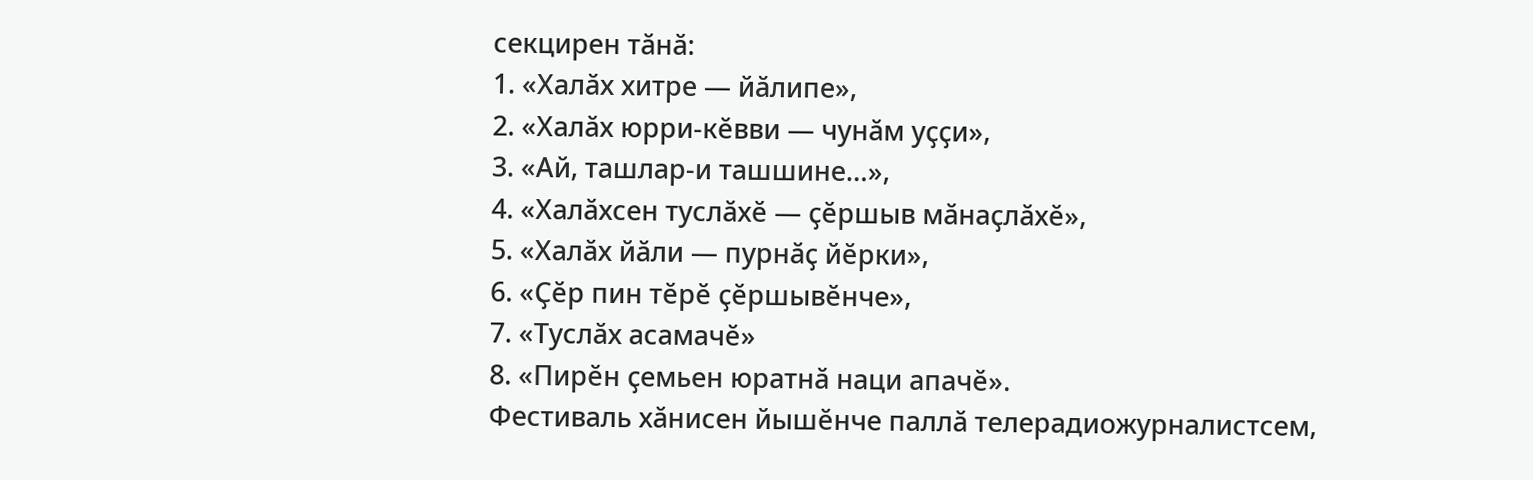секцирен тӑнӑ:
1. «Халӑх хитре — йӑлипе»,
2. «Халӑх юрри-кӗвви — чунӑм уҫҫи»,
3. «Ай, ташлар-и ташшине…»,
4. «Халӑхсен туслӑхӗ — ҫӗршыв мӑнаҫлӑхӗ»,
5. «Халӑх йӑли — пурнӑҫ йӗрки»,
6. «Ҫӗр пин тӗрӗ ҫӗршывӗнче»,
7. «Туслӑх асамачӗ»
8. «Пирӗн ҫемьен юратнӑ наци апачӗ».
Фестиваль хӑнисен йышӗнче паллӑ телерадиожурналистсем,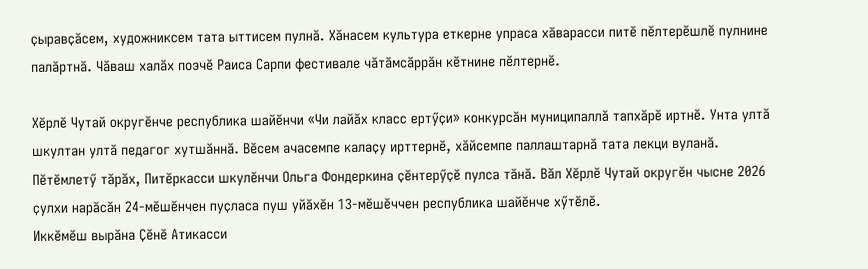ҫыравҫӑсем, художниксем тата ыттисем пулнӑ. Хӑнасем культура еткерне упраса хӑварасси питӗ пӗлтерӗшлӗ пулнине палӑртнӑ. Чӑваш халӑх поэчӗ Раиса Сарпи фестивале чӑтӑмсӑррӑн кӗтнине пӗлтернӗ.

Хӗрлӗ Чутай округӗнче республика шайӗнчи «Чи лайӑх класс ертӳҫи» конкурсӑн муниципаллӑ тапхӑрӗ иртнӗ. Унта ултӑ шкултан ултӑ педагог хутшӑннӑ. Вӗсем ачасемпе калаҫу ирттернӗ, хӑйсемпе паллаштарнӑ тата лекци вуланӑ.
Пӗтӗмлетӳ тӑрӑх, Питӗркасси шкулӗнчи Ольга Фондеркина ҫӗнтерӳҫӗ пулса тӑнӑ. Вӑл Хӗрлӗ Чутай округӗн чысне 2026 ҫулхи нарӑсӑн 24-мӗшӗнчен пуҫласа пуш уйӑхӗн 13-мӗшӗччен республика шайӗнче хӳтӗлӗ.
Иккӗмӗш вырӑна Ҫӗнӗ Атикасси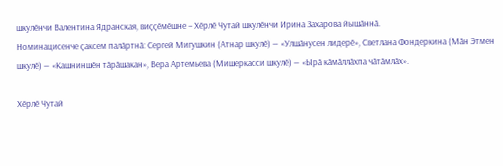шкулӗнчи Валентина Ядранская, виҫҫӗмӗшне – Хӗрлӗ Чутай шкулӗнчи Ирина Захарова йышӑннӑ.
Номинацисенче ҫаксем палӑртнӑ: Сергей Мигушкин (Атнар шкулӗ) — «Улшӑнусен лидерӗ», Светлана Фондеркина (Мӑн Этмен шкулӗ) — «Кашниншӗн тӑрӑшакан», Вера Артемьева (Мишеркасси шкулӗ) — «Ырӑ кӑмӑллӑхпа чӑтӑмлӑх».

Хӗрлӗ Чутай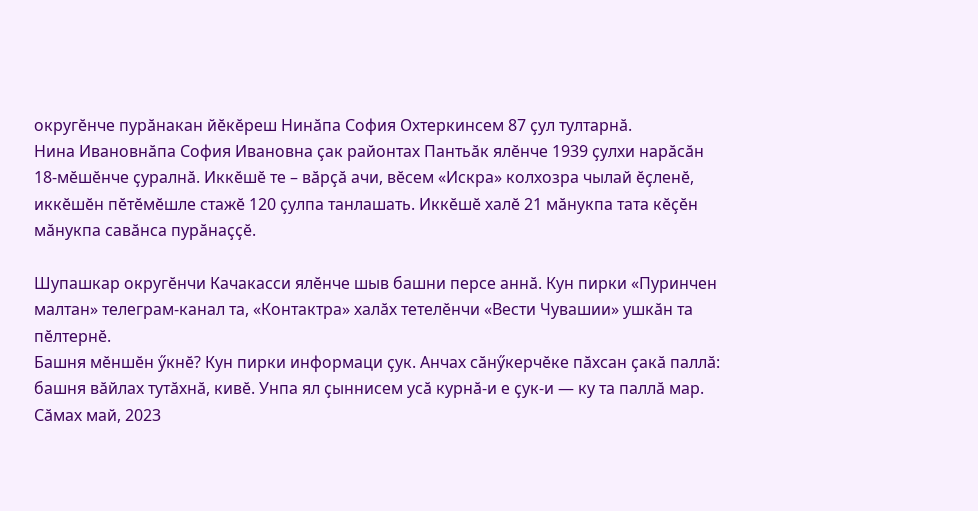округӗнче пурӑнакан йӗкӗреш Нинӑпа София Охтеркинсем 87 ҫул тултарнӑ.
Нина Ивановнӑпа София Ивановна ҫак районтах Пантьӑк ялӗнче 1939 ҫулхи нарӑсӑн 18-мӗшӗнче ҫуралнӑ. Иккӗшӗ те – вӑрҫӑ ачи, вӗсем «Искра» колхозра чылай ӗҫленӗ, иккӗшӗн пӗтӗмӗшле стажӗ 120 ҫулпа танлашать. Иккӗшӗ халӗ 21 мӑнукпа тата кӗҫӗн мӑнукпа савӑнса пурӑнаҫҫӗ.

Шупашкар округӗнчи Качакасси ялӗнче шыв башни персе аннӑ. Кун пирки «Пуринчен малтан» телеграм-канал та, «Контактра» халӑх тетелӗнчи «Вести Чувашии» ушкӑн та пӗлтернӗ.
Башня мӗншӗн ӳкнӗ? Кун пирки информаци ҫук. Анчах сӑнӳкерчӗке пӑхсан ҫакӑ паллӑ: башня вӑйлах тутӑхнӑ, кивӗ. Унпа ял ҫыннисем усӑ курнӑ-и е ҫук-и — ку та паллӑ мар.
Сӑмах май, 2023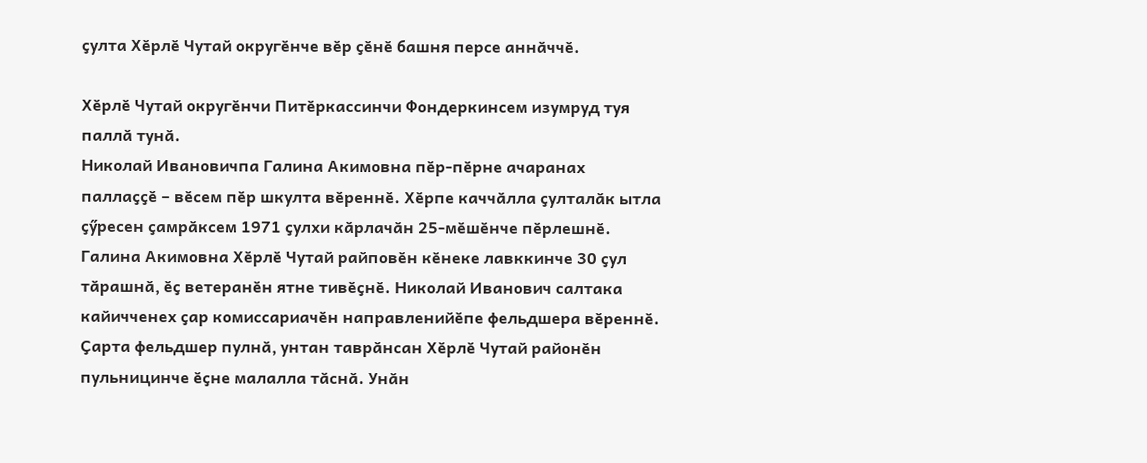ҫулта Хӗрлӗ Чутай округӗнче вӗр ҫӗнӗ башня персе аннӑччӗ.

Хӗрлӗ Чутай округӗнчи Питӗркассинчи Фондеркинсем изумруд туя паллӑ тунӑ.
Николай Ивановичпа Галина Акимовна пӗр-пӗрне ачаранах паллаҫҫӗ – вӗсем пӗр шкулта вӗреннӗ. Хӗрпе каччӑлла ҫулталӑк ытла ҫӳресен ҫамрӑксем 1971 ҫулхи кӑрлачӑн 25-мӗшӗнче пӗрлешнӗ.
Галина Акимовна Хӗрлӗ Чутай райповӗн кӗнеке лавккинче 30 ҫул тӑрашнӑ, ӗҫ ветеранӗн ятне тивӗҫнӗ. Николай Иванович салтака кайичченех ҫар комиссариачӗн направленийӗпе фельдшера вӗреннӗ. Ҫарта фельдшер пулнӑ, унтан таврӑнсан Хӗрлӗ Чутай районӗн пульницинче ӗҫне малалла тӑснӑ. Унӑн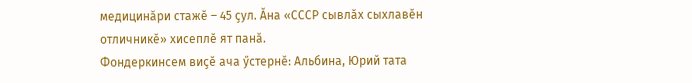медицинӑри стажӗ – 45 ҫул. Ӑна «СССР сывлӑх сыхлавӗн отличникӗ» хисеплӗ ят панӑ.
Фондеркинсем виҫӗ ача ӳстернӗ: Альбина, Юрий тата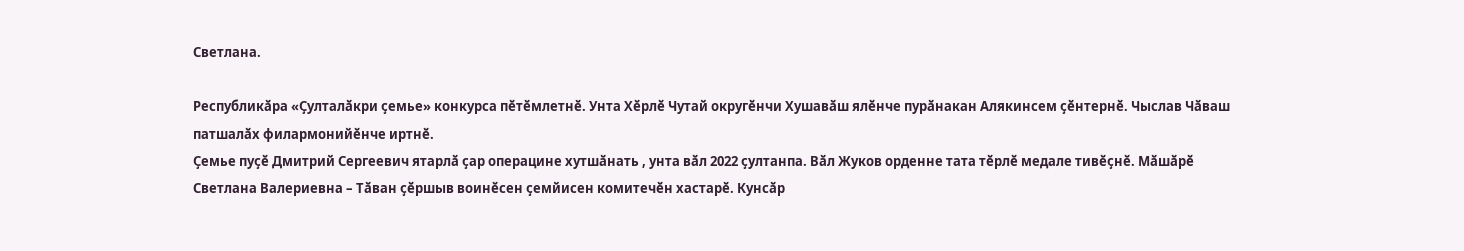Светлана.

Республикӑра «Ҫулталӑкри ҫемье» конкурса пӗтӗмлетнӗ. Унта Хӗрлӗ Чутай округӗнчи Хушавӑш ялӗнче пурӑнакан Алякинсем ҫӗнтернӗ. Чыслав Чӑваш патшалӑх филармонийӗнче иртнӗ.
Ҫемье пуҫӗ Дмитрий Сергеевич ятарлӑ ҫар операцине хутшӑнать , унта вӑл 2022 ҫултанпа. Вӑл Жуков орденне тата тӗрлӗ медале тивӗҫнӗ. Мӑшӑрӗ Светлана Валериевна – Тӑван ҫӗршыв воинӗсен ҫемйисен комитечӗн хастарӗ. Кунсӑр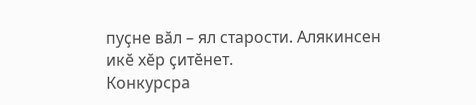пуҫне вӑл – ял старости. Алякинсен икӗ хӗр ҫитӗнет.
Конкурсра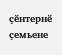ҫӗнтернӗ ҫемьене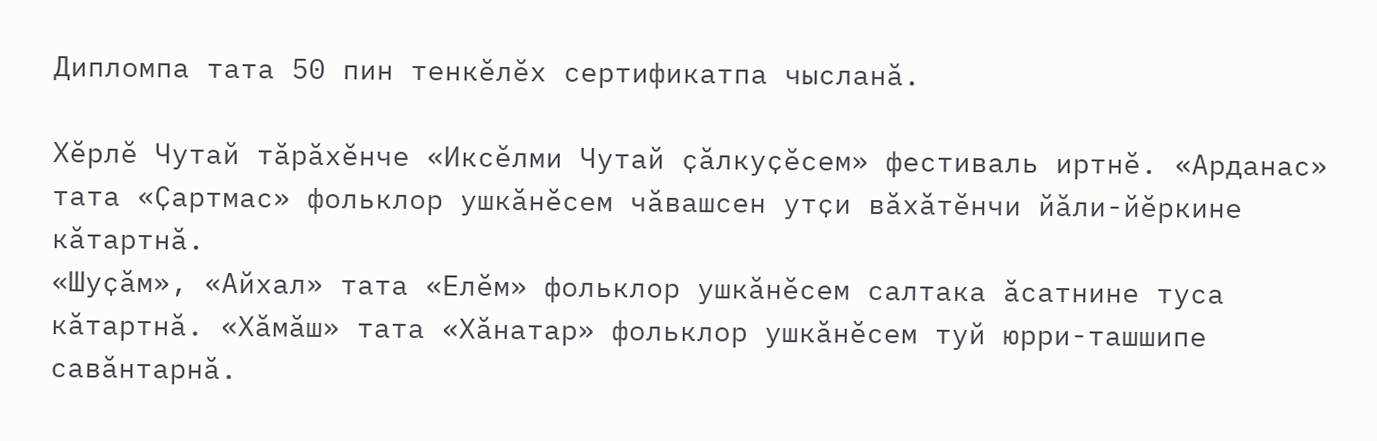Дипломпа тата 50 пин тенкӗлӗх сертификатпа чысланӑ.

Хӗрлӗ Чутай тӑрӑхӗнче «Иксӗлми Чутай ҫӑлкуҫӗсем» фестиваль иртнӗ. «Арданас» тата «Ҫартмас» фольклор ушкӑнӗсем чӑвашсен утҫи вӑхӑтӗнчи йӑли-йӗркине кӑтартнӑ.
«Шуҫӑм», «Айхал» тата «Елӗм» фольклор ушкӑнӗсем салтака ӑсатнине туса кӑтартнӑ. «Хӑмӑш» тата «Хӑнатар» фольклор ушкӑнӗсем туй юрри-ташшипе савӑнтарнӑ.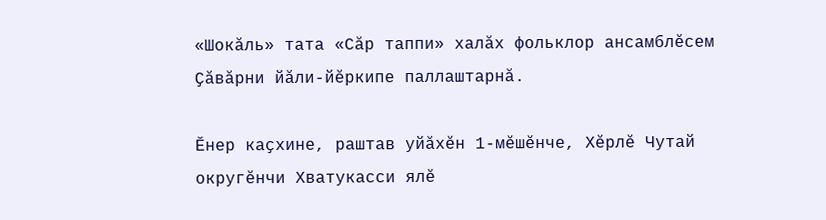«Шокӑль» тата «Сӑр таппи» халӑх фольклор ансамблӗсем Ҫӑвӑрни йӑли-йӗркипе паллаштарнӑ.

Ӗнер каҫхине, раштав уйӑхӗн 1-мӗшӗнче, Хӗрлӗ Чутай округӗнчи Хватукасси ялӗ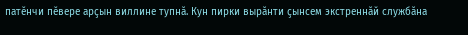патӗнчи пӗвере арҫын виллине тупнӑ. Кун пирки вырӑнти ҫынсем экстреннӑй службӑна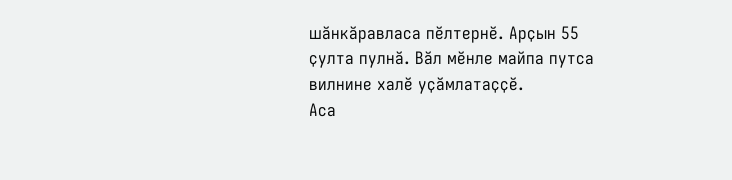шӑнкӑравласа пӗлтернӗ. Арҫын 55 ҫулта пулнӑ. Вӑл мӗнле майпа путса вилнине халӗ уҫӑмлатаҫҫӗ.
Аса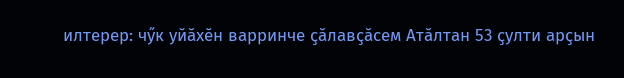илтерер: чӳк уйӑхӗн варринче ҫӑлавҫӑсем Атӑлтан 53 ҫулти арҫын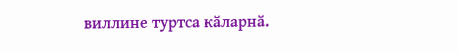виллине туртса кӑларнӑ.